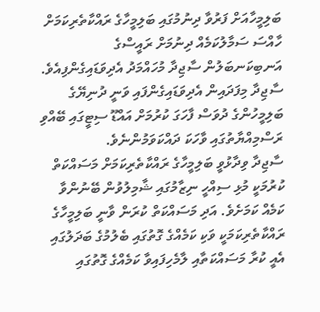ބަލިމީހާއަށް ފަރުވާ ދިނުމުގައި ބަލިމީހާގެ ރައްކާތެރިކަމަށް ހާއްސަ ސަމާލުކަމެއް ދިނުމަށް ރައީސްގެ އަނބިކަނބަލުން ސާޖިދާ މުހައްމަދު އެދިވަޑައިގެންފިއެވެ.
ސާޖިދާ މިފަދައިން އެދިވަޑައިގެންފައި ވަނީ ދުނިޔޭގެ ބަލިމީހުންގެ ދުވަސް ފާހަގަ ކުރުމަށް އައްޑޫ ސިޓީގައި ބޭއްވި ރަސްމިއްޔާތުގައި ވާހަކަ ދައްކަވަމުންނެވެ.
ސާޖިދާ ވިދާޅުވީ ބަލިމީހާގެ ރައްކާތެރިކަމަށް މަސައްކަތް ކުރުމަކީ މުޅި ސިއްހީ ނިޒާމުގައި ޝާމިލުވުން ބޭނުންވާ ކަމެއް ކަމަށެވެ. އަދި މަސައްކަތް ކުރަން ވާނީ ބަލިމީހާގެ ރައްކާތެރިކަމަކީ ވަކި ކަމެއްގެ ގޮތުގައި ބެލުމުގެ ބަދަލުގައި އެއީ ކުރާ މަސައްކަތާއި ލާމެހިފައިވާ ކަމެއްގެ ގޮތުގައި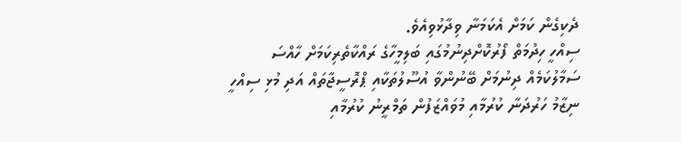ދެކިގެން ކަމަށް އެކަމަނާ ވިދާޅުވިއެވެ.
ސިއްހީ ހިދުމަތް ފޯރުކޮށްދިނުމުގައި ބަލިމީހާގެ ރައްކާތެރިކަމަށް ހާއްސަ ސަމާލުކަމެއް ދިނުމަށް ބޭނުންވާ އުސޫލުތަކާއި ޕްރޮސީޖާތައް އަދި މުޅި ސިއްހީ ނިޒާމު ހަރުދަނާ ކުރުމާއި މުވައްޒަފުން ތަމްރީނު ކުރުމާއި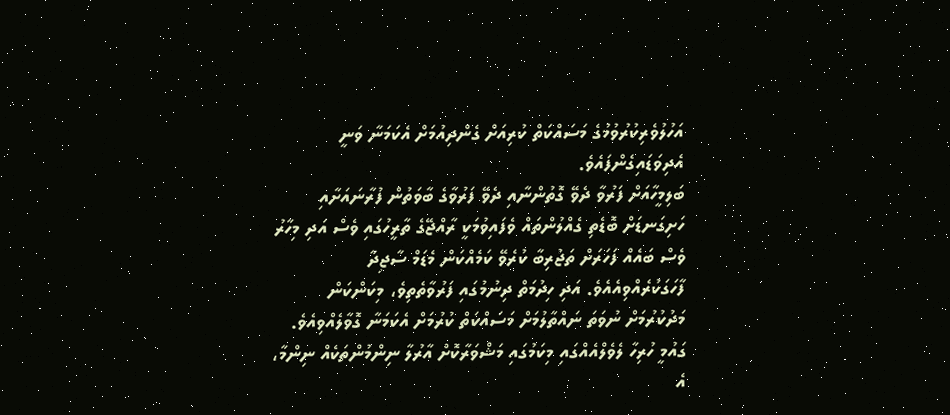އަހުލުވެރިކުރުވުމުގެ މަސައްކަތް ކުރިއަށް ގެންދިއުމަށް އެކަމަނާ ވަނީ އެދިވަޑައިގެންފައެވެ.
ބަލިމީހާއަށް ފަރުވާ ދެވޭ ގޮތުންނާއި ދެވޭ ފަރުވާގެ ބާވަތުން ފުރާނައަށާއި ހަށިގަނޑަށް ބޮޑެތި ގެއްލުންތައް ވެފައިވުމަކީ ރާއްޖޭގެ ތާރީހުގައި ވެސް އަދި މިހާރު ވެސް ބައެއް ފަހަރަށް ތަޖުރިބާ ކުރެވޭ ކަމެއްކަން މެޑަމް ސާޖިދާ ފާހަގަކުރެއްވިއެއެވެ. އަދި ހިދުމަތް ދިނުމުގައި ފަރުވާތެތިވެ، މިކަންކަން މަދުކުރުމަށް ނުވަތަ ނައްތާލުމަށް މަސައްކަތް ކުރުމަށް އެކަމަނާ ގޮވާލެއްވިއެވެ.
ގައުމީ ހުރިހާ ލެވެލްއެއްގައި މިކަމުގައި މަޝްވަރާކޮށް އާރުލާ ނިންމުންތަކެއް ނިންމާ، އެ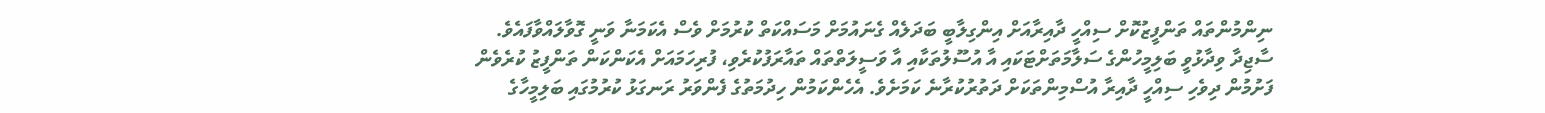ނިންމުންތައް ތަންފީޒުކޮށް ސިއްހީ ދާއިރާއަށް އިންގިލާބީ ބަދަލެއް ގެނައުމަށް މަސައްކަތް ކުރުމަށް ވެސް އެކަމަނާ ވަނީ ގޮވާލައްވާފައެވެ.
ސާޖިދާ ވިދާޅުވީ ބަލިމީހުންގެ ސަލާމަތަށްޓަކައި އާ އުސޫލުތަކާއި އާ ވަސީލަތްތައް ތައާރަފުކުރެވި، ފުރިހަމައަށް އެކަންކަން ތަންފީޒު ކުރެވެން ފަށުމުން ދިވެހި ސިއްހީ ދާއިރާ އުސްމިންތަކަށް ދަތުރުކުރާނެ ކަމަށެވެ. އެހެންކަމުން ހިދުމަތުގެ ފެންވަރު ރަނގަޅު ކުރުމުގައި ބަލިމީހާގެ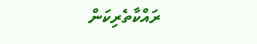ރައްކާތެރިކަން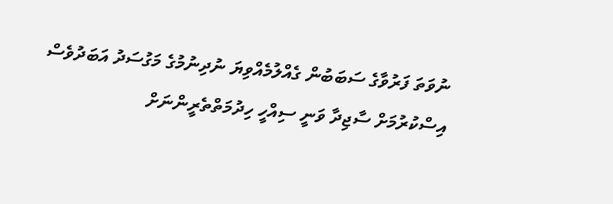ނުވަތަ ފަރުވާގެ ސަބަބުން ގެއްލުމެއްވިޔަ ނުދިނުމުގެ މަގުސަދު އަބަދުވެސް އިސްކުރުމަށް ސާޖިދާ ވަނީ ސިއްހީ ހިދުމަތްތެރީންނަށް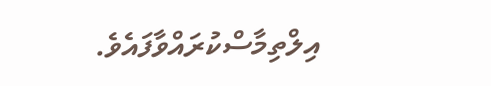އިލްތިމާސްކުރައްވާފައެވެ.